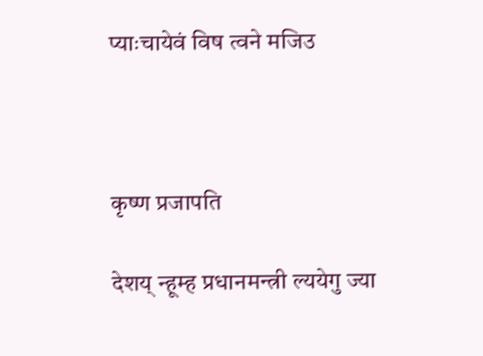प्याःचायेवं विष त्वने मजिउ



कृष्ण प्रजापति

देशय् न्हूम्ह प्रधानमन्त्री ल्ययेगु ज्या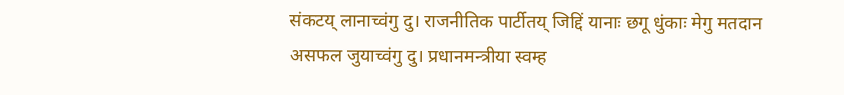संकटय् लानाच्वंगु दु। राजनीतिक पार्टीतय् जिद्दिं यानाः छगू धुंकाः मेगु मतदान असफल जुयाच्वंगु दु। प्रधानमन्त्रीया स्वम्ह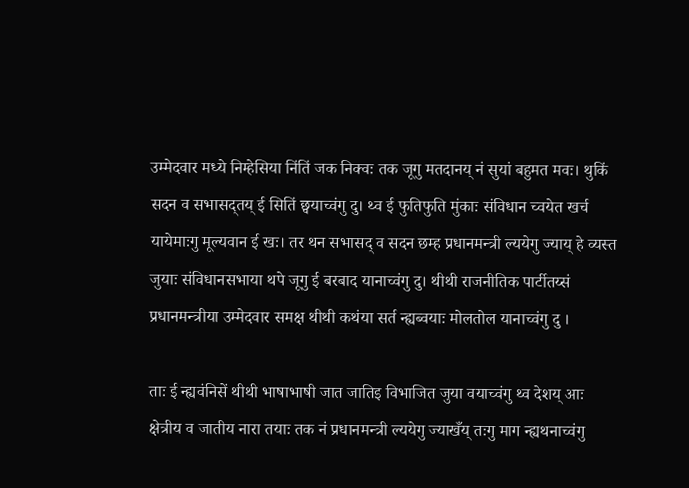उम्मेदवार मध्ये निम्हेसिया निंतिं जक निक्वः तक जूगु मतदानय् नं सुयां बहुमत मवः। थुकिं सदन व सभासद्तय् ई सितिं छ्वयाच्वंगु दु। थ्व ई फुतिफुति मुंकाः संविधान च्वयेत खर्च यायेमाःगु मूल्यवान ई खः। तर थन सभासद् व सदन छम्ह प्रधानमन्त्री ल्ययेगु ज्याय् हे व्यस्त जुयाः संविधानसभाया थपे जूगु ई बरबाद यानाच्वंगु दु। थीथी राजनीतिक पार्टीतय्सं प्रधानमन्त्रीया उम्मेदवार समक्ष थीथी कथंया सर्त न्ह्यब्वयाः मोलतोल यानाच्वंगु दु ।

ताः ई न्ह्यवंनिसें थीथी भाषाभाषी जात जातिइ विभाजित जुया वयाच्वंगु थ्व देशय् आः क्षेत्रीय व जातीय नारा तयाः तक नं प्रधानमन्त्री ल्ययेगु ज्याखँय् तःगु माग न्ह्यथनाच्वंगु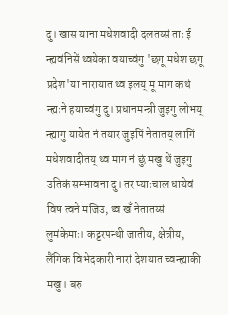दु। खास याना मधेशवादी दलतय्सं ताः ई न्ह्यवंनिसें थ्वयेका वयाच्वंगु 'छगू मधेश छगू प्रदेश'या नारायात थ्व इलय् मू माग कथं न्ह्यःने हयाच्वंगु दु। प्रधानमन्त्री जुइगु लोभय् न्ह्यागु यायेत नं तयार जुइपिं नेतातय् लागिं मधेशवादीतय् थ्व माग नं छुं मखु थें जुइगु उतिकं सम्भावना दु। तर प्याःचाल धायेवं विष त्वने मजिउ, थ्व खँ नेतातय्सं लुमंकेमाः। कट्टरपन्थी जातीय, क्षेत्रीय, लैंगिक विभेदकारी नारां देशयात च्वन्ह्याकी मखु। बरु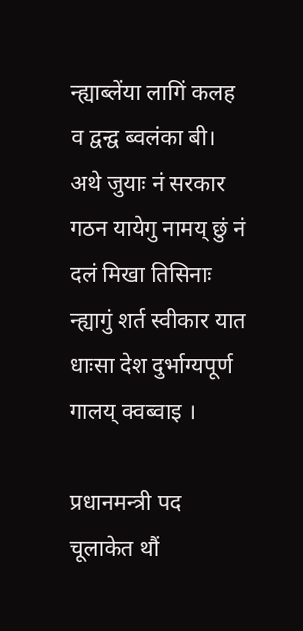न्ह्याब्लेंया लागिं कलह व द्वन्द्व ब्वलंका बी। अथे जुयाः नं सरकार गठन यायेगु नामय् छुं नं दलं मिखा तिसिनाः न्ह्यागुं शर्त स्वीकार यात धाःसा देश दुर्भाग्यपूर्ण गालय् क्वब्वाइ ।

प्रधानमन्त्री पद चूलाकेत थौं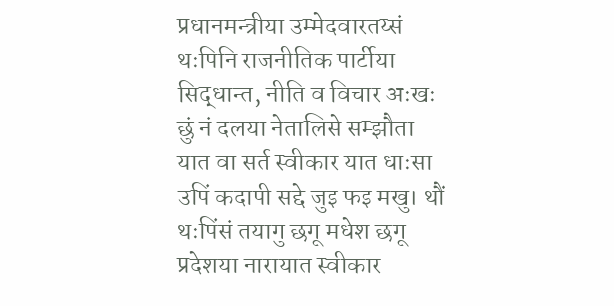प्रधानमन्त्रीया उम्मेदवारतय्सं थःपिनि राजनीतिक पार्टीया सिद्धान्त, नीति व विचार अःखः छुं नं दलया नेतालिसे सम्झौता यात वा सर्त स्वीकार यात धाःसा उपिं कदापी सद्दे जुइ फइ मखु। थौं थःपिंसं तयागु छगू मधेश छगू प्रदेशया नारायात स्वीकार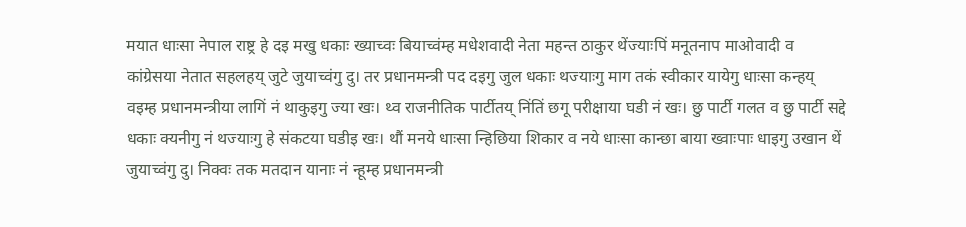मयात धाःसा नेपाल राष्ट्र हे दइ मखु धकाः ख्याच्वः बियाच्वंम्ह मधेशवादी नेता महन्त ठाकुर थेंज्याःपिं मनूतनाप माओवादी व कांग्रेसया नेतात सहलहय् जुटे जुयाच्वंगु दु। तर प्रधानमन्त्री पद दइगु जुल धकाः थज्याःगु माग तकं स्वीकार यायेगु धाःसा कन्हय् वइम्ह प्रधानमन्त्रीया लागिं नं थाकुइगु ज्या खः। थ्व राजनीतिक पार्टीतय् निंतिं छगू परीक्षाया घडी नं खः। छु पार्टी गलत व छु पार्टी सद्दे धकाः क्यनीगु नं थज्याःगु हे संकटया घडीइ खः। थौं मनये धाःसा न्हिछिया शिकार व नये धाःसा कान्छा बाया ख्वाःपाः धाइगु उखान थें जुयाच्वंगु दु। निक्वः तक मतदान यानाः नं न्हूम्ह प्रधानमन्त्री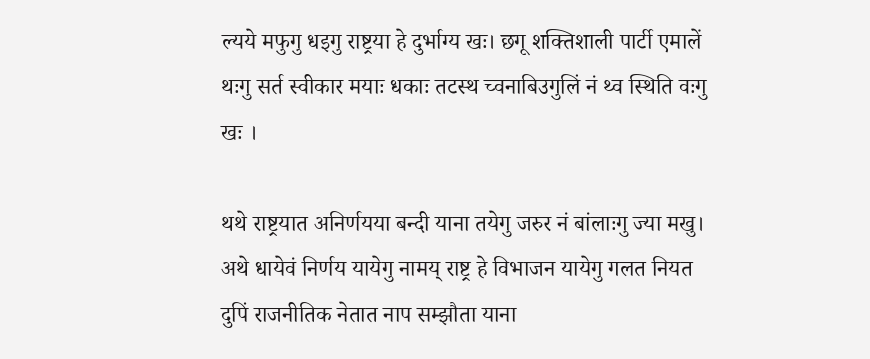ल्यये मफुगु धइगु राष्ट्रया हे दुर्भाग्य खः। छगू शक्तिशाली पार्टी एमालें थःगु सर्त स्वीकार मयाः धकाः तटस्थ च्वनाबिउगुलिं नं थ्व स्थिति वःगु खः ।

थथे राष्ट्रयात अनिर्णयया बन्दी याना तयेगु जरुर नं बांलाःगु ज्या मखु। अथे धायेवं निर्णय यायेगु नामय् राष्ट्र हे विभाजन यायेगु गलत नियत दुपिं राजनीतिक नेतात नाप सम्झौता याना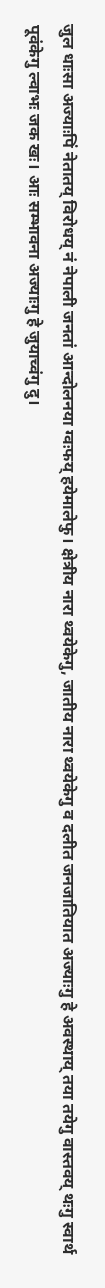जुल धाःसा अज्याःपिं नेतातय् विरोधय् नं नेपाली जनतां आन्दोलनया ग्वःफय् हयेमालेफु। क्षेत्रीय नारा थ्वयेकेगु, जातीय नारा थ्वयेकेगु व दलीत जनजातियात अज्याःगु हे अवस्थाय् तया तयेगु वास्तवय् थःगु स्वार्थ पूवंकेगु ल्वाभः जक खः। आः सम्भावना अज्याःगु हे जुयाच्वंगु दु।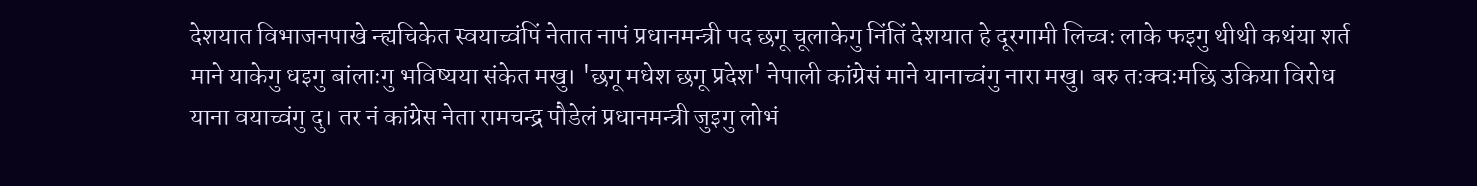देशयात विभाजनपाखे न्ह्यचिकेत स्वयाच्वंपिं नेतात नापं प्रधानमन्त्री पद छगू चूलाकेगु निंतिं देशयात हे दूरगामी लिच्वः लाके फइगु थीथी कथंया शर्त माने याकेगु धइगु बांलाःगु भविष्यया संकेत मखु। 'छगू मधेश छगू प्रदेश' नेपाली कांग्रेसं माने यानाच्वंगु नारा मखु। बरु तःक्वःमछि उकिया विरोध याना वयाच्वंगु दु। तर नं कांग्रेस नेता रामचन्द्र पौडेलं प्रधानमन्त्री जुइगु लोभं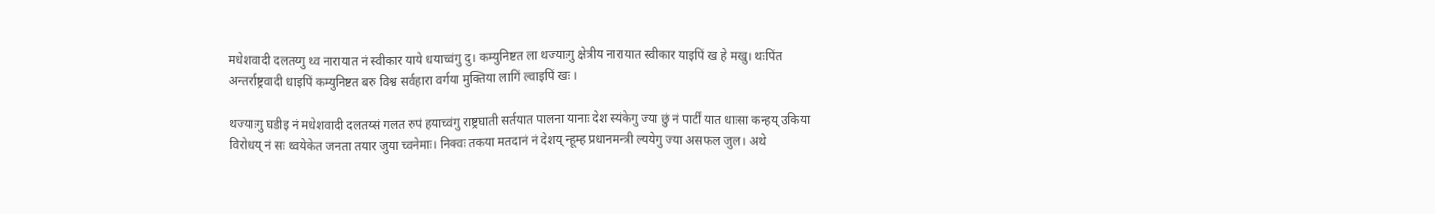मधेशवादी दलतय्गु थ्व नारायात नं स्वीकार याये धयाच्वंगु दु। कम्युनिष्टत ला थज्याःगु क्षेत्रीय नारायात स्वीकार याइपिं ख हे मखु। थःपिंत अन्तर्राष्ट्रवादी धाइपिं कम्युनिष्टत बरु विश्व सर्वहारा वर्गया मुक्तिया लागिं ल्वाइपिं खः ।

थज्याःगु घडीइ नं मधेशवादी दलतय्सं गलत रुपं हयाच्वंगु राष्ट्रघाती सर्तयात पालना यानाः देश स्यंकेगु ज्या छुं नं पार्टीं यात धाःसा कन्हय् उकिया विरोधय् नं सः थ्वयेकेत जनता तयार जुया च्वनेमाः। निक्वः तकया मतदानं नं देशय् न्हूम्ह प्रधानमन्त्री ल्ययेगु ज्या असफल जुल। अथे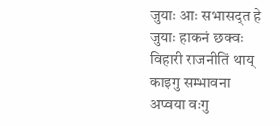जुयाः आः सभासद्त हे जुयाः हाकनं छक्वः विहारी राजनीतिं थाय् काइगु सम्भावना अप्वया वःगु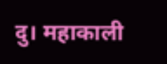दु। महाकाली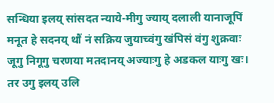सन्धिया इलय् सांसदत न्याये-मीगु ज्याय् दलाली यानाजूपिं मनूत हे सदनय् थौं नं सक्रिय जुयाच्वंगु खंपिसं वंगु शुक्रवाः जूगु निगूगु चरणया मतदानय् अज्याःगु हे अडकल याःगु खः। तर उगु इलय् उलि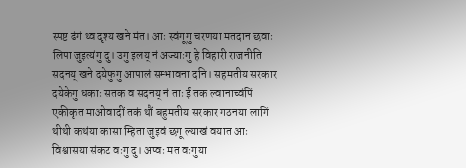स्पष्ट ढंगं थ्व दृश्य खने मंत। आः स्वंगूगु चरणया मतदान छवाः लिपा जुइत्यंगु दु। उगु इलय् नं अज्याःगु हे विहारी राजनीति सदनय् खने दयेफुगु आपालं सम्भावना दनि। सहमतीय सरकार दयेकेगु धकाः सतक व सदनय् नं ताः ई तक ल्वानाच्वंपिं एकीकृत माओवादीं तकं थौं बहुमतीय सरकार गठनया लागिं थीथी कथंया कासा म्हिता जुइवं छगू ल्याखं वयात आः विश्वासया संकट वःगु दु। अप्वः मत वःगुया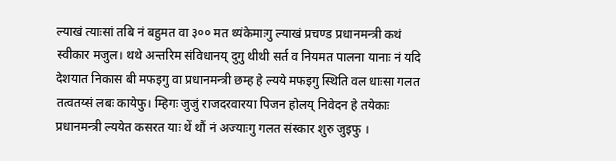ल्याखं त्याःसां तबि नं बहुमत वा ३०० मत थ्यंकेमाःगु ल्याखं प्रचण्ड प्रधानमन्त्री कथं स्वीकार मजुल। थथे अन्तरिम संविधानय् दुगु थीथी सर्त व नियमत पालना यानाः नं यदि देशयात निकास बी मफइगु वा प्रधानमन्त्री छम्ह हे ल्यये मफइगु स्थिति वल धाःसा गलत तत्वतय्सं लबः कायेफु। म्हिगः जुजुं राजदरवारया पिजन होलय् निवेदन हे तयेकाः प्रधानमन्त्री ल्ययेत कसरत याः थें थौं नं अज्याःगु गलत संस्कार शुरु जुइफु ।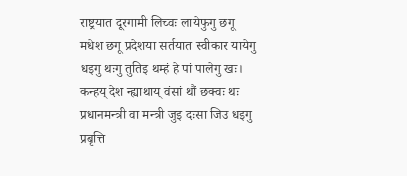राष्ट्रयात दूरगामी लिच्वः लायेफुगु छगू मधेश छगू प्रदेशया सर्तयात स्वीकार यायेगु धइगु थःगु तुतिइ थम्हं हे पां पालेगु खः। कन्हय् देश न्ह्याथाय् वंसां थौं छक्वः थः प्रधानमन्त्री वा मन्त्री जुइ दःसा जिउ धइगु प्रबृत्ति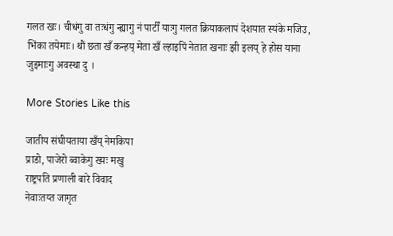गलत खः। चीधंगु वा तःधंगु न्ह्यागु नं पार्टीं याःगु गलत क्रियाकलापं देशयात स्यंके मजिउ, भिंका तयेमाः। थौं छता खँ कन्हय् मेता खँ ल्हाइपिं नेतात खनाः झी इलय् हे होस याना जुइमाःगु अवस्था दु ।

More Stories Like this

जातीय संघीयताया खँय् नेमकिपा
प्राडो, पाजेरो ब्वाकेगु ख्यः मखु
राष्ट्रपति प्रणाली बारे विवाद
नेवाःतय्त जागृत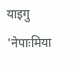याइगु 'नेपाःमिया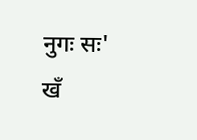नुगः सः'
खँ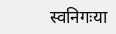स्वनिगःया